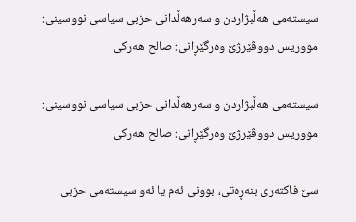سیسته‌می هه‌ڵبژاردن و سه‌رهه‌ڵدانی حزبی سیاسی نووسینی: مووریس دووڤێرژێ وه‌رگێڕانی: صالح هه‌ركی

سیسته‌می هه‌ڵبژاردن و سه‌رهه‌ڵدانی حزبی سیاسی نووسینی: مووریس دووڤێرژێ وه‌رگێڕانی: صالح هه‌ركی

سێ فاكته‌رى بنه‌ڕه‌تى، بوونى ئه‌م یا ئه‌و سیسته‌مى حزبى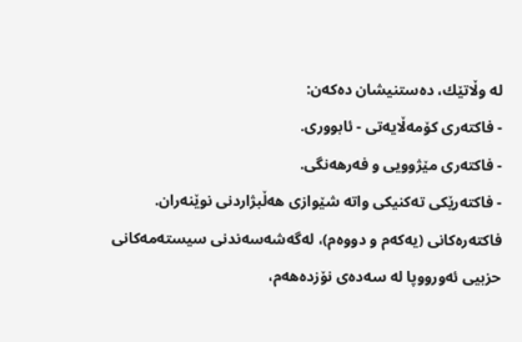له‌ وڵاتێك، ده‌ستنیشان ده‌كه‌ن:
- فاكته‌رى كۆمه‌ڵایه‌تى - ئابوورى.
- فاكته‌رى مێژوویى و فه‌رهه‌نگى.
- فاكته‌رێكى ته‌كنیكى واته‌ شێوازى هه‌ڵبژاردنى نوێنه‌ران.
فاكته‌ره‌كانى (یه‌كه‌م و دووه‌م)، له‌گه‌شه‌سه‌ندنى سیسته‌مه‌كانى حزبیى ئه‌ورووپا له‌ سه‌ده‌ى نۆزده‌هه‌م،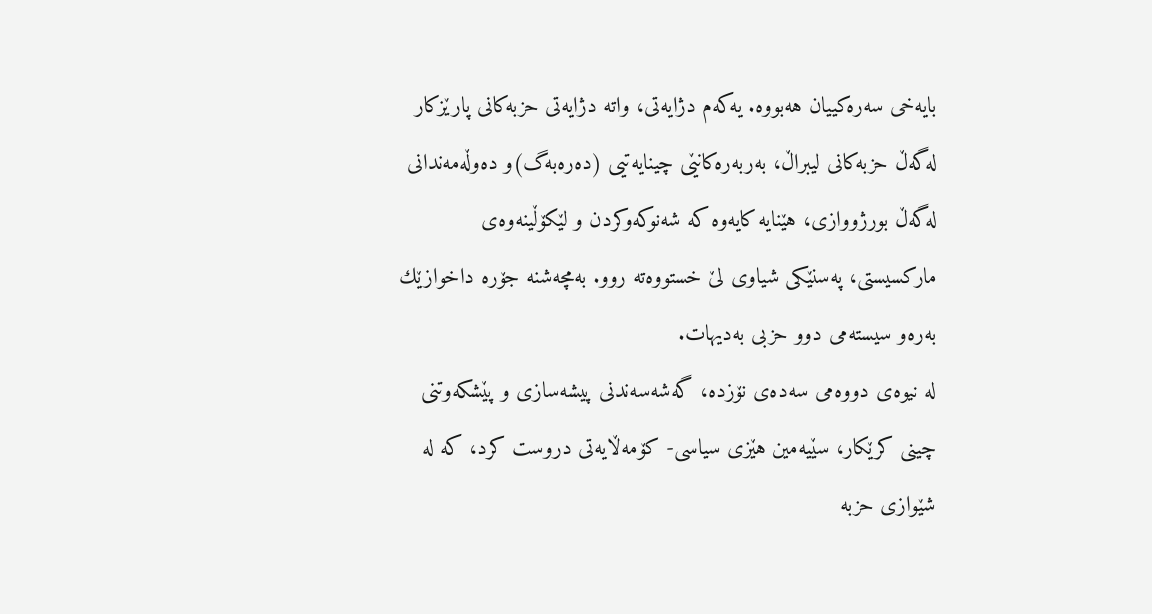بایه‌خى سه‌ره‌كییان هه‌بووه‌. یه‌كه‌م دژایه‌تى، واته‌ دژایه‌تى حزبه‌كانى پارێزكار له‌گه‌ڵ حزبه‌كانى لیبراڵ، به‌ربه‌ره‌كانێى چینایه‌تیى (ده‌ره‌به‌گ)و ده‌وڵه‌مه‌ندانى له‌گه‌ڵ بورژووازى، هێنایه‌ كایه‌وه‌ كه‌ شه‌نوكه‌وكردن و لێكۆڵینه‌وه‌ى ماركسیستى، په‌سنێكى شیاوى لێ خستووه‌ته‌ روو. به‌مچه‌شنه‌ جۆره‌ داخوازێك به‌ره‌و سیسته‌مى دوو حزبى به‌دیهات.
له‌ نیوه‌ى دووه‌مى سه‌ده‌ى نۆزده، گه‌شه‌سه‌ندنى پیشه‌سازى و پێشكه‌وتنى چینى كرێكار، سێیه‌مین هێزى سیاسى- كۆمه‌ڵایه‌تى دروست كرد، كه‌ له‌ شێوازى حزبه‌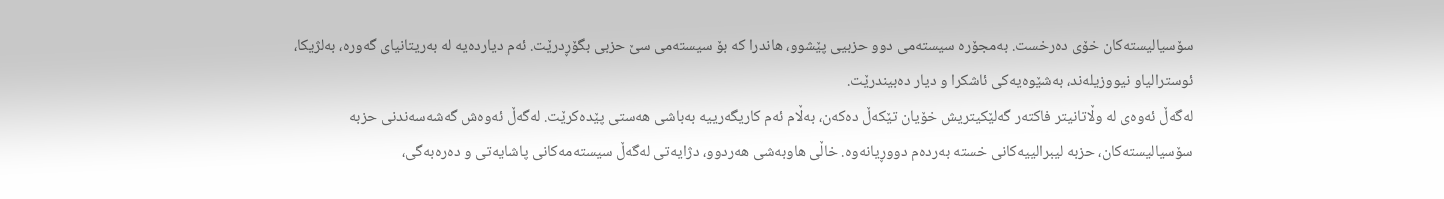سۆسیالیسته‌كان خۆى ده‌رخست. به‌مجۆره‌ سیسته‌مى دوو حزبیى پێشوو، هاندرا كه‌ بۆ سیسته‌مى سێ حزبى بگۆڕدرێت. ئه‌م دیارده‌یه‌ له‌ به‌ریتانیاى گه‌وره‌، به‌لژیكا، ئوسترالیاو نیووزیله‌ند، به‌شێوه‌یه‌كى ئاشكرا و دیار ده‌بیندرێت.
له‌گه‌ڵ ئه‌وه‌ى له‌ وڵاتانیتر فاكته‌ر گه‌لێكیتریش خۆیان تێكه‌ڵ ده‌كه‌ن، به‌ڵام ئه‌م كاریگه‌رییه‌ به‌باشى هه‌ستى پێده‌كرێت. له‌گه‌ڵ ئه‌وه‌ش گه‌شه‌سه‌ندنى حزبه‌ سۆسیالیسته‌كان، حزبه‌ لیبرالییه‌كانى خسته‌ به‌رده‌م دووڕیانه‌وه‌. خاڵى هاوبه‌شى هه‌ردوو، دژایه‌تى له‌گه‌ڵ سیسته‌مه‌كانى پاشایه‌تى و ده‌ره‌به‌گى،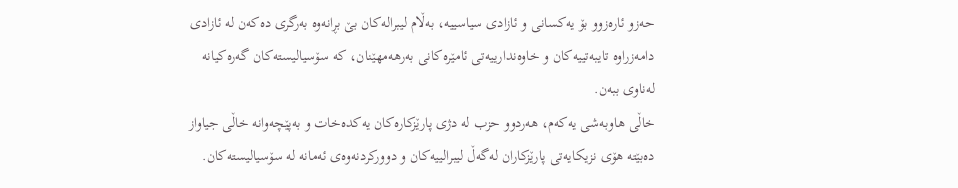حه‌زو ئاره‌زوو بۆ یه‌كسانى و ئازادى سیاسییه‌، به‌ڵام لیبراله‌كان بێ بڕانه‌وه‌ به‌رگرى ده‌كه‌ن له‌ ئازادى دامه‌زراوه‌ تایبه‌تییه‌كان و خاوه‌ندارییه‌تى ئامێره‌كانى به‌رهه‌مهێنان، كه‌ سۆسیالیسته‌كان گه‌ره‌كیانه‌ له‌ناوى ببه‌ن.
خاڵى هاوبه‌شى یه‌كه‌م، هه‌ردوو حزب له‌ دژى پارێزكاره‌كان یه‌كده‌خات و به‌پێچه‌وانه‌ خاڵى جیاواز ده‌بێته‌ هۆى نزیكایه‌تى پارێزكاران له‌گه‌ڵ لیبرالییه‌كان و دووركردنه‌وه‌ى ئه‌مانه‌ له‌ سۆسیالیسته‌كان.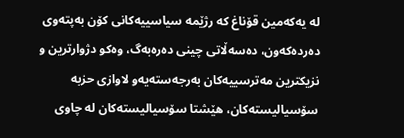له‌ یه‌كه‌مین قۆناغ كه‌ رژێمه‌ سیاسییه‌كانى كۆن به‌پته‌وی ده‌رده‌كه‌ون، ده‌سه‌ڵاتى چینى ده‌ره‌به‌گ، وه‌كو دژوارترین و نزیكترین مه‌ترسییه‌كان به‌رجه‌سته‌یه‌و لاوازى حزبه‌ سۆسیالیسته‌كان، هێشتا سۆسیالیسته‌كان له‌ چاوى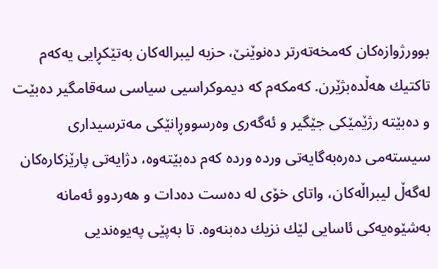بوورژوازه‌كان كه‌مخه‌ته‌رتر ده‌نوێنێ، حزبه‌ لیبراله‌كان به‌تێكڕایى یه‌كه‌م تاكتیك هه‌ڵده‌بژێرن. كه‌مكه‌م كه‌ دیموكراسیى سیاسى سه‌قامگیر ده‌بێت و ده‌بێته‌ رژێمێكى جێگیر و ئه‌گه‌رى وه‌رسووڕانێكى مه‌ترسیداری سیسته‌مى ده‌ره‌به‌گایه‌تى ورده‌ ورده‌ كه‌م ده‌بێته‌وه‌، دژایه‌تى پارێزكاره‌كان له‌گه‌ڵ لیبراڵه‌كان، واتاى خۆى له‌ ده‌ست ده‌دات و هه‌ردوو ئه‌مانه‌ به‌شێوه‌یه‌كی ئاسایی لێك نزیك ده‌بنه‌وه‌. تا به‌پێى په‌یوه‌ندیى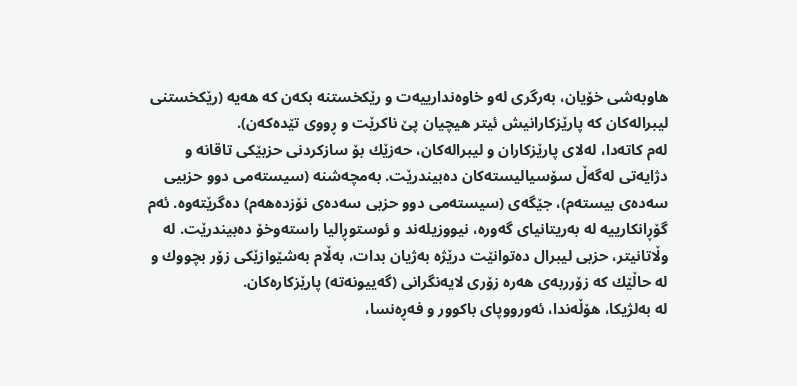هاوبه‌شى خۆیان، به‌رگرى له‌و خاوه‌ندارییه‌ت و رێكخستنه‌ بكه‌ن كه‌ هه‌یه‌ (رێكخستنى لیبراله‌كان كه‌ پارێزكارانیش ئیتر هیچیان پێ ناكرێت و ڕووى تێده‌كه‌ن).
له‌م كاته‌دا، له‌لاى پارێزكاران و لیبراله‌كان، حه‌زێك بۆ سازكردنى حزبێكى تاقانه‌ و دژایه‌تى له‌گه‌ڵ سۆسیالیسته‌كان ده‌بیندرێت. به‌مچه‌شنه‌ (سیسته‌مى دوو حزبیى سه‌ده‌ى بیسته‌م)، جێگه‌ى (سیسته‌مى دوو حزبى سه‌ده‌ى نۆزده‌هه‌م) ده‌گرێته‌وه‌. ئه‌م گۆڕانكارییه‌ له‌ به‌ریتانیاى گه‌وره‌، نیووزیله‌ند و ئوستوڕالیا راسته‌وخۆ ده‌بیندرێت. له‌ وڵاتانیتر، حزبى لیبرال ده‌توانێت درێژه‌ به‌ژیان بدات، به‌ڵام به‌شێوازێكى زۆر بچووك و له‌ حاڵێك كه‌ زۆرربه‌ى هه‌ره‌ زۆرى لایه‌نگرانی (گه‌ییونه‌ته‌) پارێزكاره‌كان.
له‌ به‌لژیكا، هۆڵه‌ندا، ئه‌ورووپاى باكوور و فه‌ڕه‌نسا،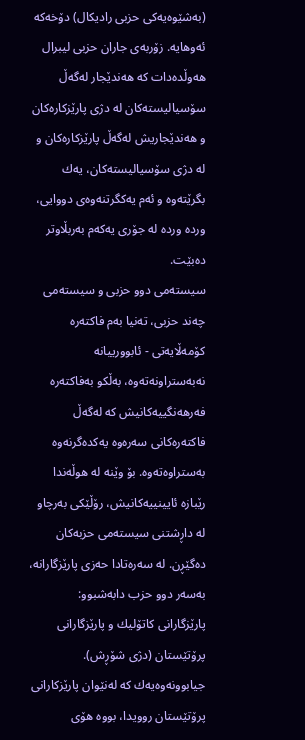(به‌شێوه‌یه‌كى حزبى رادیكال) دۆخه‌كه‌ ئه‌وهایه‌. زۆربه‌ی جاران حزبى لیبرال هه‌وڵده‌دات كه‌ هه‌ندێجار له‌گه‌ڵ سۆسیالیسته‌كان له‌ دژى پارێزكاره‌كان و هه‌ندێجاریش له‌گه‌ڵ پارێزكاره‌كان و له‌ دژى سۆسیالیسته‌كان، یه‌ك بگرێته‌وه‌ و ئه‌م یه‌كگرتنه‌وه‌ى دووایى، ورده‌ ورده‌ له‌ جۆرى یه‌كه‌م به‌ربڵاوتر ده‌بێت.
سیسته‌مى دوو حزبى و سیسته‌مى چه‌ند حزبى، ته‌نیا به‌م فاكته‌ره‌ كۆمه‌ڵایه‌تى - ئابوورییانه‌ نه‌به‌ستراونه‌ته‌وه‌، به‌ڵكو به‌فاكته‌ره‌ فه‌رهه‌نگییه‌كانیش كه‌ له‌گه‌ڵ فاكته‌ره‌كانى سه‌ره‌وه‌ یه‌كده‌گرنه‌وه‌ به‌ستراوه‌ته‌وه‌. بۆ وێنه‌ له‌ هوڵه‌ندا رێبازه‌ ئایینییه‌كانیش، رۆڵێكى به‌رچاو له‌ داڕشتنى سیسته‌مى حزبه‌كان ده‌گێڕن. له‌ سه‌ره‌تادا حه‌زى پارێزگارانه‌، به‌سه‌ر دوو حزب دابه‌شبوو: پارێزگارانى كاتۆلیك و پارێزگارانى پرۆتێستان (دژى شۆڕش). جیابوونه‌وه‌یه‌ك كه‌ له‌نێوان پارێزكارانى پرۆتێستان روویدا، بووه‌ هۆى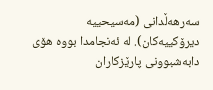سه‌رهه‌ڵدانى (مه‌سیحییه‌ دیرۆكییه‌كان). له‌ ئه‌نجامدا بووه‌ هۆى دابه‌شبوونى پارێزكاران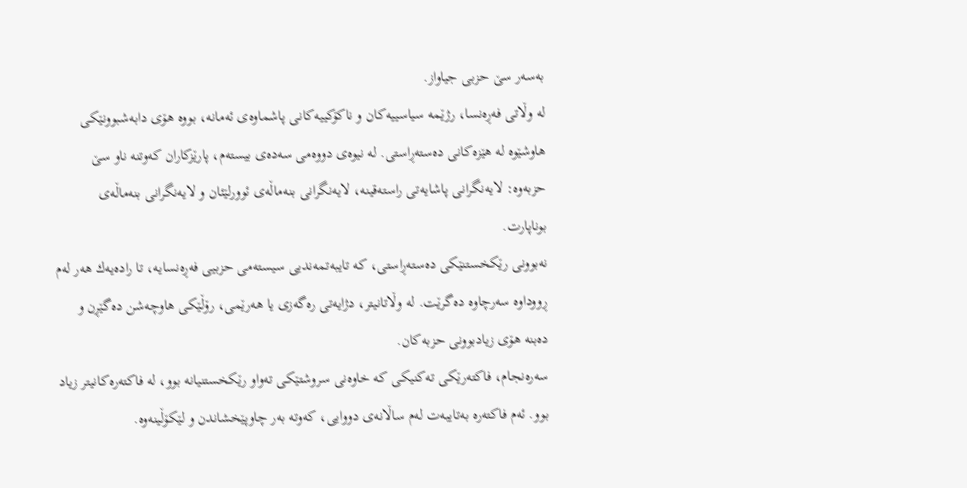به‌سه‌ر‌ سێ حزبى جیاواز.
له‌ وڵاتى فه‌ڕه‌نسا، رژێمه‌ سیاسییه‌كان و ناكۆكییه‌كانى پاشماوه‌ی ئه‌مانه‌، بووه‌ هۆى دابه‌شبوونێكى هاوشێوه‌ له‌ هێزه‌كانى ده‌سته‌ڕاستى. له‌ نیوه‌ى دووه‌مى سه‌ده‌ى بیسته‌م، پارێزكاران كه‌وتنه‌ ناو سێ حزبه‌وه‌: لایه‌نگرانى پاشایه‌تى راسته‌قینه‌، لایه‌نگرانى بنه‌ماڵه‌ى ئوورلێئان و لایه‌نگرانى بنه‌ماڵه‌ى بوناپارت.
نه‌بوونى رێكخستنێكى ده‌سته‌ڕاستى، كه‌ تایبه‌تمه‌ندیى سیسته‌مى حزبیى فه‌ڕه‌نسایه‌،‌ تا راده‌یه‌ك هه‌ر له‌م ڕووداوه‌ سه‌رچاوه‌ ده‌گرێت. له‌ وڵاتانیتر، دژایه‌تى ره‌گه‌زى یا هه‌رێمى، رۆڵێكى هاوچه‌شن ده‌گێڕن و ده‌بنه‌ هۆى زیادبوونى حزبه‌كان.
سه‌ره‌نجام، فاكته‌رێكى ته‌كنیكى كه‌ خاوه‌نى سروشتێكى ته‌واو رێكخستنیانه‌ بوو، له‌ فاكته‌ره‌كانیتر زیاد بوو. ئه‌م فاكته‌ره‌ به‌تایبه‌ت له‌م ساڵانه‌ى دووایى، كه‌وته‌ به‌ر چاوپێخشاندن و لێكۆڵینه‌وه‌.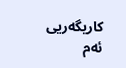كاریگه‌ریى ئه‌م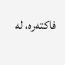فاكته‌ره‌، له‌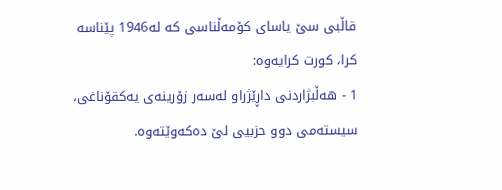قاڵبى سێ یاساى كۆمه‌ڵناسى كه‌ له‌1946 پێناسه‌ كرا، كورت كرایه‌وه‌:
1 - هه‌ڵبژاردنى داڕێژراو له‌سه‌ر زۆرینه‌ى یه‌كقۆناغى، سیسته‌مى دوو حزبیى لێ ده‌كه‌وێته‌وه‌.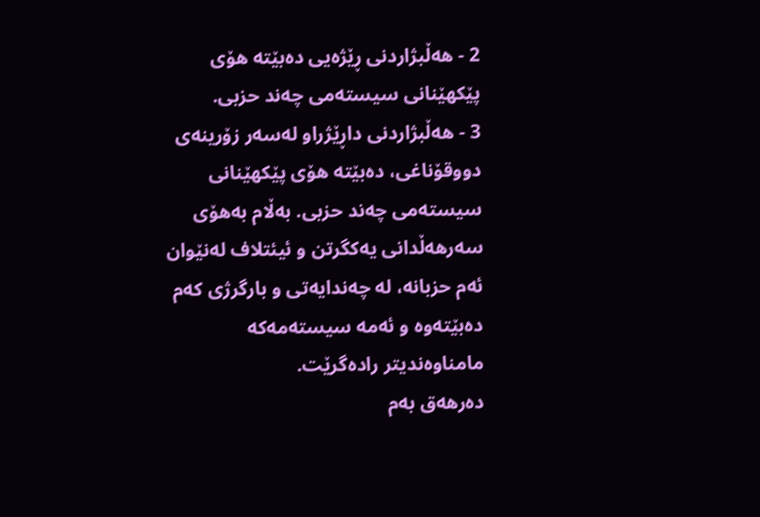2 - هه‌ڵبژاردنى ڕێژه‌یى ده‌بێته‌ هۆى پێكهێنانى سیسته‌مى چه‌ند حزبى.
3 - هه‌ڵبژاردنى داڕێژراو له‌سه‌ر زۆرینه‌ى دووقۆناغى، ده‌بێته‌ هۆى پێكهێنانى سیسته‌مى چه‌ند حزبى. به‌ڵام به‌هۆى سه‌رهه‌ڵدانى یه‌كگرتن و ئیئتلاف له‌نێوان ئه‌م حزبانه‌، له‌ چه‌ندایه‌تى و بارگرژى كه‌م ده‌بێته‌وه‌ و ئه‌مه‌ سیسته‌مه‌كه‌ مامناوه‌ندیتر راده‌گرێت.
ده‌رهه‌ق به‌م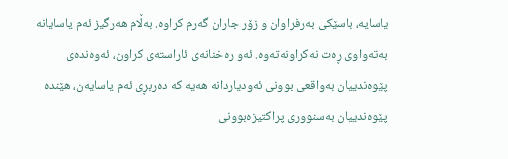یاسایه‌، باسێكى به‌رفراوان و زۆر جاران گه‌رم كراوه‌. به‌ڵام هه‌رگیز ئه‌م یاسایانه‌ به‌ته‌واوى ڕه‌ت نه‌كراونه‌ته‌وه‌. ئه‌و ره‌خنانه‌ى ئاراسته‌ى كراون، ئه‌وه‌نده‌ی پێوه‌ندییان به‌واقعى بوونى ئه‌ودیاردانه‌ هه‌یه‌ كه‌ ده‌ربڕى ئه‌م یاسایه‌ن، هێنده‌ پێوه‌ندییان به‌سنوورى پراكتیزه‌بوونى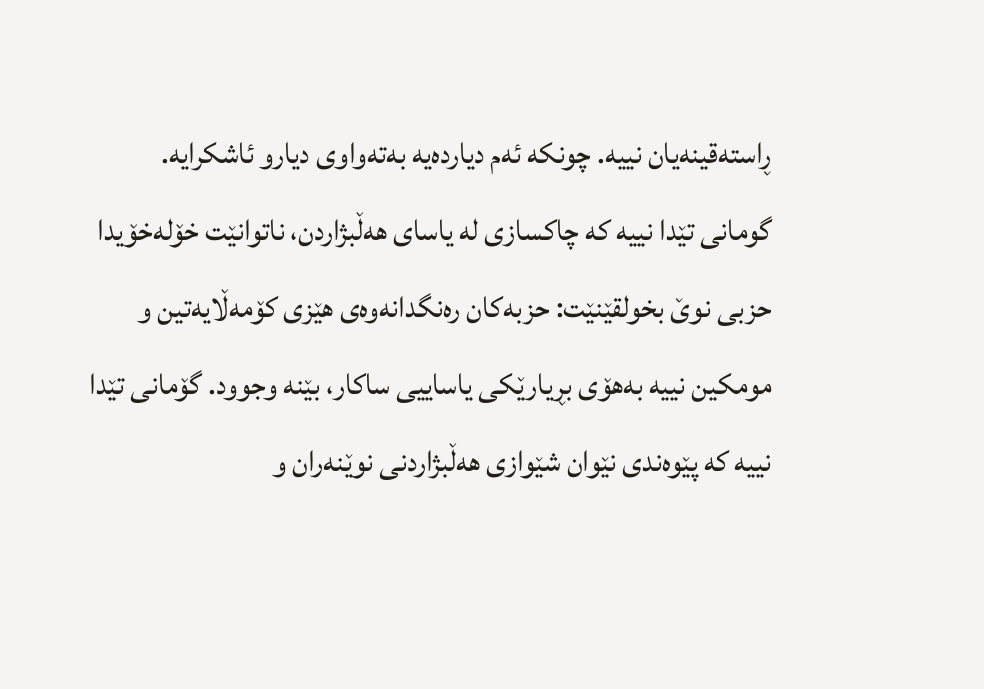ڕاسته‌قینه‌یان نییه‌. چونكه‌ ئه‌م دیارده‌یه‌ به‌ته‌واوى دیارو ئاشكرایه‌.
گومانى تێدا نییه‌ كه‌ چاكسازى له‌ یاساى هه‌ڵبژاردن، ناتوانێت خۆله‌خۆیدا حزبى نوێ بخولقێنێت: حزبه‌كان ره‌نگدانه‌وه‌ى هێزى كۆمه‌ڵایه‌تین و مومكین نییه‌ به‌هۆى بڕیارێكى یاساییى ساكار، بێنه‌ وجوود. گۆمانى تێدا نییه‌ كه‌ پێوه‌ندى نێوان شێوازى هه‌ڵبژاردنى نوێنه‌ران و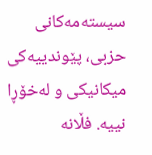سیسته‌مه‌كانى حزبى، پێوندییه‌كى میكانیكى و له‌خۆڕا نییه‌. فڵانه‌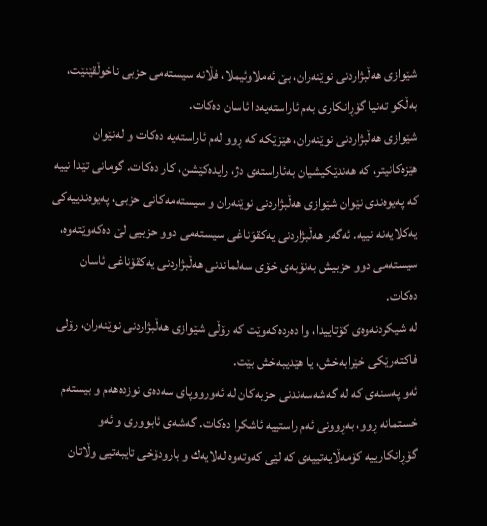شێوازى هه‌ڵبژاردنى نوێنه‌ران، بێ ئه‌ملاوئیملا، فڵانه‌ سیسته‌مى حزبى ناخوڵقێنێت، به‌ڵكو ته‌نیا گۆڕانكارى به‌م ئاراسته‌یه‌دا ئاسان ده‌كات.
شێوازى هه‌ڵبژاردنى نوێنه‌ران، هێزێكه‌ كه‌ ڕوو له‌م ئاراسته‌یه‌ ده‌كات و له‌نێوان هێزه‌كانیتر، كه‌ هه‌ندێكیشیان به‌ئاراسته‌ى دژ، رایده‌كێشن، كار ده‌كات. گومانى تێدا نییه‌ كه‌ په‌یوه‌ندى نێوان شێوازى هه‌ڵبژاردنى نوێنه‌ران و سیسته‌مه‌كانى حزبى، په‌یوه‌ندییه‌كى یه‌كلایه‌نه‌ نییه‌. ئه‌گه‌ر هه‌ڵبژاردنى یه‌كقوَناغى سیسته‌مى دوو حزبیى لێ ده‌كه‌وێته‌وه‌، سیسته‌مى دوو حزبیش به‌نۆبه‌ى خۆى سه‌لماندنى هه‌ڵبژاردنى یه‌كقۆناغى ئاسان ده‌كات.
له‌ شیكردنه‌وه‌ى كۆتاییدا، وا ده‌رده‌كه‌وێت كه‌ رۆڵى شێوازى هه‌ڵبژاردنى نوێنه‌ران، رۆلى فاكته‌رێكى خێرابه‌خش، یا هێدیبه‌خش بێت.
ئه‌و په‌سنه‌ى كه‌ له‌ گه‌شه‌سه‌ندنى حزبه‌كان له‌ ئه‌ورووپاى سه‌ده‌ى نوزده‌هه‌م و بیسته‌م خستمانه‌ ڕوو، به‌ڕوونى ئه‌م راستییه‌ ئاشكرا ده‌كات. گه‌شه‌ى ئابوورى و ئه‌و گۆڕانكارییه‌ كۆمه‌ڵایه‌تییه‌ی كه‌ لێى كه‌وته‌وه‌ له‌لایه‌ك و بارودۆخى تایبه‌تیى وڵاتان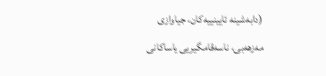(دابه‌شینه‌ ئایینییه‌كان، جیاوازى مه‌زهه‌بى، ناسه‌قامگیریى یاساكانى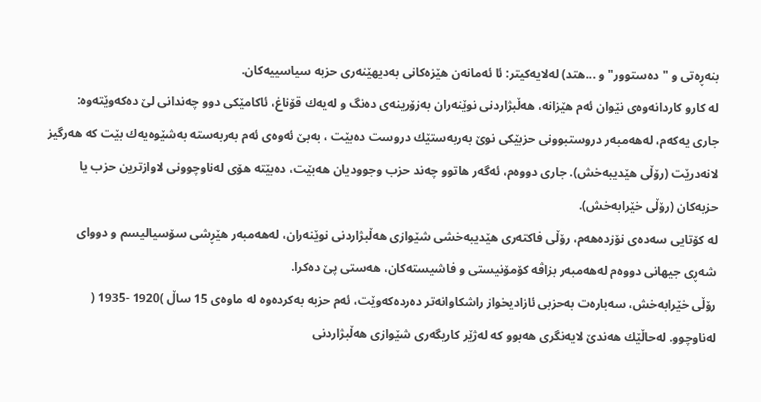بنه‌ڕه‌تى و "ده‌ستوور" و ...هتد) له‌لایه‌كیتر: ئا ئه‌مانه‌ن هێزه‌كانى به‌دیهێنه‌رى حزبه‌ سیاسییه‌كان.
له‌ كارو كاردانه‌وه‌ى نێوان ئه‌م هێزانه‌، هه‌ڵبژاردنى نوێنه‌ران به‌زۆرینه‌ى ده‌نگ و له‌یه‌ك قۆناغ، ئاكامێكى دوو چه‌ندانى لێ ده‌كه‌وێته‌وه‌:
جارى یه‌كه‌م، له‌هه‌مبه‌ر دروستبوونى حزبێكى نوێ به‌ربه‌ستێك دروست ده‌بێت ، به‌بێ ئه‌وه‌ى ئه‌م به‌ربه‌سته‌ به‌شێوه‌یه‌ك بێت كه‌ هه‌رگیز لانه‌درێت (رۆڵى هێدیبه‌خش). جارى دووه‌م، ئه‌گه‌ر هاتوو چه‌ند حزب وجوودیان هه‌بێت، ده‌بێته‌ هۆى له‌ناوچوونى لاوازترین حزب یا حزبه‌كان (رۆڵى خێرابه‌خش).
له‌ كۆتایى سه‌ده‌ى نۆزده‌هه‌م، رۆڵى فاكته‌ری هێدیبه‌خشی شێوازى هه‌ڵبژاردنى نوێنه‌ران، له‌هه‌مبه‌ر هێڕشی سۆسیالیسم و دوواى شه‌ڕى جیهانى دووه‌م له‌هه‌مبه‌ر بزاڤه‌ كۆمۆنیستى و فاشیسته‌كان، هه‌ستى پێ ده‌كرا.
رۆڵى خێرابه‌خش، سه‌باره‌ت به‌حزبى ئازادیخواز راشكاوانه‌تر ده‌رده‌كه‌وێت، ئه‌م حزبه‌ به‌كرده‌وه‌ له‌ ماوه‌ى 15 ساڵ )1920 -1935 ( له‌ناوچوو. له‌حاڵێك هه‌ندێ لایه‌نگرى هه‌بوو‌ كه‌ له‌ژێر كاریگه‌رى شێوازى هه‌ڵبژاردنى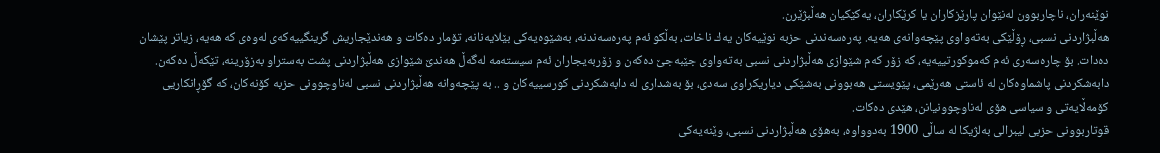نوێنه‌ران، ناچاربوون له‌نێوان پارێزكاران یا كرێكاران، یه‌كێكیان هه‌ڵبژێرن.
هه‌ڵبژاردنى نسبى، ڕۆڵێكى به‌ته‌واوى پێچه‌وانه‌ی هه‌یه‌. په‌ره‌سه‌ندنى حزبه‌ نوێیه‌كان یه‌ك ناخات، به‌ڵكو ئه‌م په‌ره‌سه‌ندنه‌، به‌شێوه‌یه‌كی بێلایه‌نانه‌، تۆمار ده‌كات و هه‌ندێجاریش گرینگییه‌كه‌ى له‌وه‌ى كه‌ هه‌یه‌، زیاتر پێشان ده‌دات. بۆ چاره‌سه‌رى ئه‌م كه‌موكورتییه‌یه‌، كه‌ زۆر كه‌م شێوازى هه‌ڵبژاردنى نسبى به‌ته‌واوی جێبه‌جێ ده‌كه‌ن و زۆربه‌یجاران ئه‌م سیسته‌مه‌ له‌گه‌ڵ هه‌ندێ شێوازى هه‌ڵبژاردنى پشت به‌ستراو به‌زۆرینه‌، تێكه‌ڵ ده‌كه‌ن. دابه‌شكردنى پاشماوه‌كان له‌ ئاستى هه‌رێمى، پێویستى هه‌بوونى به‌شێكى دیاریكراوى سه‌دى، بۆ به‌شدارى له‌ دابه‌شكردنى كورسییه‌كان و .. به‌ پێچه‌وانه‌ هه‌ڵبژاردنى نسبى له‌ناوچوونى حزبه‌ كۆنه‌كان، كه‌ گۆڕانكاریى كۆمه‌ڵایه‌تى و سیاسى هۆى له‌ناوچوونیانن، هێدى ده‌كات.
قوتاربوونى حزبى لیبرالى به‌لژیكا له‌ ساڵى 1900 به‌دوواوه‌، به‌هۆى هه‌ڵبژاردنى نسبى، وێنه‌یه‌كى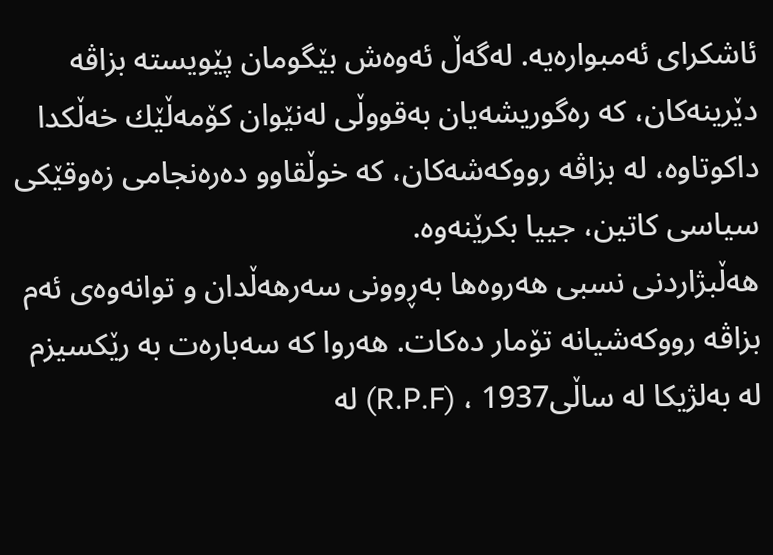ئاشكراى ئه‌مبواره‌یه‌. له‌گه‌ڵ ئه‌وه‌ش بێگومان پێویسته‌ بزاڤه‌ دێرینه‌كان، كه‌ ره‌گوریشه‌یان به‌قووڵى له‌نێوان كۆمه‌ڵێك خه‌ڵكدا داكوتاوه‌، له‌ بزاڤه‌ رووكه‌شه‌كان، كه‌ خوڵقاوو ده‌ره‌نجامى زه‌وقێكى سیاسى كاتین، جییا بكرێنه‌وه‌.
هه‌ڵبژاردنى نسبى هه‌روه‌ها به‌ڕوونى سه‌رهه‌ڵدان و توانه‌وه‌ى ئه‌م بزاڤه‌ رووكه‌شیانه‌ تۆمار ده‌كات. هه‌روا كه‌ سه‌باره‌ت به‌ رێكسیزم له‌ به‌لژیكا له‌ ساڵى1937 ، (R.P.F) له‌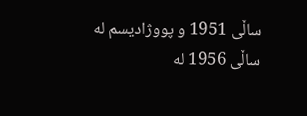ساڵى 1951 و پووژادیسم له‌ ساڵى 1956 له‌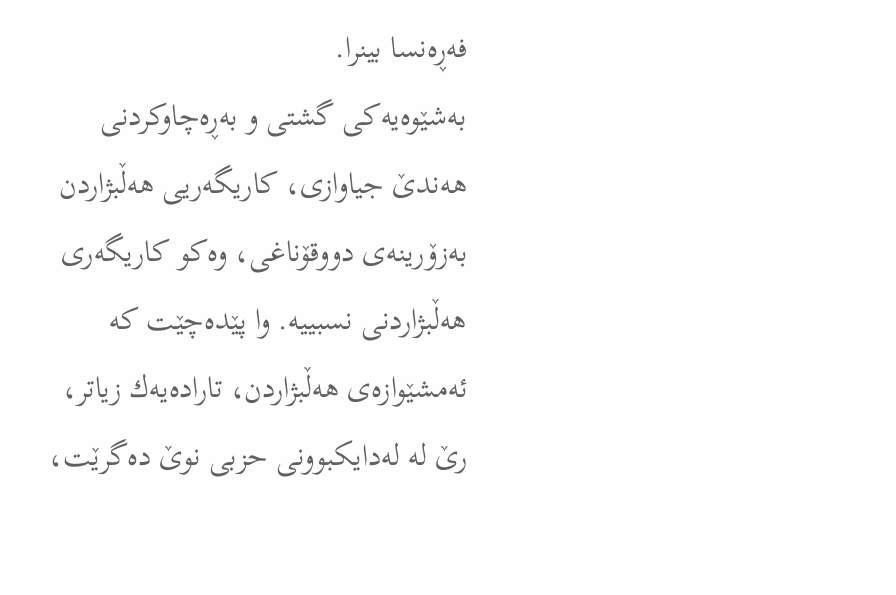فه‌ڕه‌نسا بینرا.
به‌شێوه‌یه‌كى گشتى و به‌ڕه‌چاوكردنى هه‌ندێ جیاوازى، كاریگه‌ریى هه‌ڵبژاردن به‌زۆرینه‌ى دووقۆناغى، وه‌كو كاریگه‌رى هه‌ڵبژاردنى نسبییه‌. وا پێده‌چێت كه‌ ئه‌مشێوازه‌ى هه‌ڵبژاردن، تاراده‌یه‌ك زیاتر، رێ له‌ له‌دایكبوونى حزبى نوێ ده‌گرێت،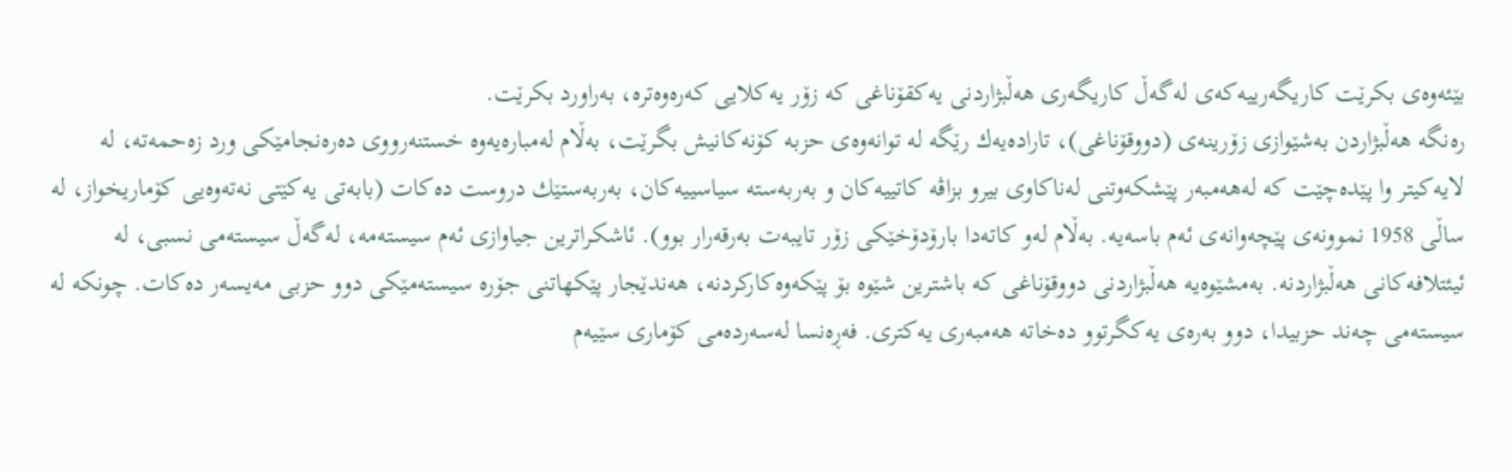بێئه‌وه‌ى بكرێت كاریگه‌رییه‌كه‌ى له‌گه‌ڵ كاریگه‌رى هه‌ڵبژاردنى یه‌كقۆناغى كه‌ زۆر یه‌كلایی كه‌ره‌وه‌تره‌، به‌راورد بكرێت.
ره‌نگه‌ هه‌ڵبژاردن به‌شێوازى زۆرینه‌ى (دووقۆناغى)، تاراده‌یه‌ك رێگه‌ له‌ توانه‌وه‌ى حزبه‌ كۆنه‌كانیش بگرێت، به‌ڵام له‌مباره‌یه‌وه‌ خستنه‌رووى ده‌ره‌نجامێكى ورد زه‌حمه‌ته‌، له‌ لایه‌كیتر وا پێده‌چێت كه‌ له‌هه‌مبه‌ر پێشكه‌وتنى له‌ناكاوى بیرو بزاڤه‌ كاتییه‌كان و به‌ربه‌سته‌ سیاسییه‌كان، به‌ربه‌ستێك دروست ده‌كات (بابه‌تى یه‌كێتى نه‌ته‌وه‌یى كۆماریخواز، له‌ ساڵى 1958 نموونه‌ى پێچه‌وانه‌ى ئه‌م باسه‌یه‌. به‌ڵام له‌و كاته‌دا بارۆدۆخێكى زۆر تایبه‌ت به‌رقه‌رار بوو). ئاشكراترین جیاوازى ئه‌م سیسته‌مه‌، له‌گه‌ڵ سیسته‌مى نسبى، له‌ ئیئتلافه‌كانى هه‌ڵبژاردنه‌. به‌مشێوه‌یه‌ هه‌ڵبژاردنى دووقۆناغى كه‌ باشترین شێوه‌ بۆ پێكه‌وه‌كاركردنه‌، هه‌ندێجار پێكهاتنى جۆره‌ سیسته‌مێكى دوو حزبى مه‌یسه‌ر ده‌كات. چونكه‌ له‌ سیسته‌مى چه‌ند حزبیدا، دوو به‌ره‌ى یه‌كگرتوو ده‌خاته‌ هه‌مبه‌رى یه‌كترى. فه‌ڕه‌نسا له‌سه‌رده‌مى كۆمارى سێیه‌م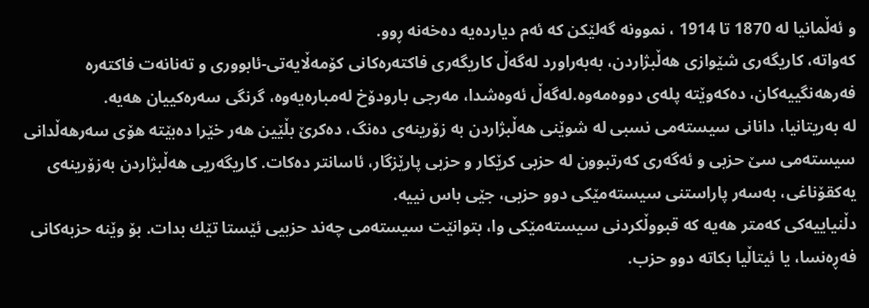و ئه‌ڵمانیا له‌ 1870 تا 1914 ، نموونه‌ گه‌لێكن كه‌ ئه‌م دیارده‌یه‌ ده‌خه‌نه‌ ڕوو.
كه‌واته‌، كاریگه‌رى شێوازى هه‌ڵبژاردن، به‌به‌راورد له‌گه‌ڵ كاریگه‌رى فاكته‌ره‌كانى كۆمه‌ڵایه‌تى-ئابوورى و ته‌نانه‌ت فاكته‌ره‌ فه‌رهه‌نگییه‌كان، ده‌كه‌وێته‌ پله‌ى دووه‌مه‌وه‌.له‌گه‌ڵ ئه‌وه‌شدا، مه‌رجی بارودۆخ له‌مباره‌یه‌وه‌، گرنگى سه‌ره‌كییان هه‌یه‌.
له‌ به‌ریتانیا، دانانى سیسته‌مى نسبى له‌ شوێنى هه‌ڵبژاردن به‌ زۆرینه‌ى ده‌نگ، ده‌كرێ بڵێین هه‌ر خێرا ده‌بێته‌ هۆى سه‌رهه‌ڵدانى سیسته‌مى سێ حزبى و ئه‌گه‌رى كه‌رتبوون له‌ حزبى كرێكار و حزبى پارێزگار، ئاسانتر ده‌كات. كاریگه‌ریى هه‌ڵبژاردن به‌زۆرینه‌ى یه‌كقۆناغى، به‌سه‌ر‌ پاراستنى سیسته‌مێكى دوو حزبى، جێى باس نییه‌.
دڵنیاییه‌كى كه‌متر هه‌یه‌ كه‌ قبووڵكردنى سیسته‌مێكى وا، بتوانێت سیسته‌مى چه‌ند حزبیى ئێستا تێك بدات. بۆ وێنه‌ حزبه‌كانى فه‌ڕه‌نسا، یا ئیتاڵیا بكاته‌ دوو حزب.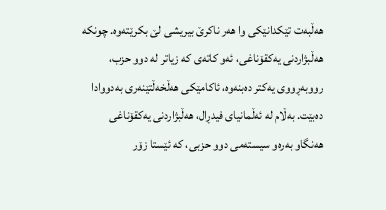هه‌ڵبه‌ت تێكدانێكى وا هه‌ر ناكرێ بیریشى لێ بكرێته‌وه‌. چونكه‌ هه‌ڵبژاردنى یه‌كقۆناغى، ئه‌و كاته‌ى كه‌ زیاتر له‌ دوو حزب، رووبه‌ڕووى یه‌كتر ده‌بنه‌وه‌، ئاكامێكى هه‌ڵخه‌ڵتێنه‌رى به‌دووادا ده‌بێت. به‌ڵام له‌ ئه‌ڵمانیاى فیدڕال، هه‌ڵبژاردنى یه‌كقۆناغى هه‌نگاو به‌ره‌و سیسته‌مى دوو حزبى، كه‌ ئێستا زۆر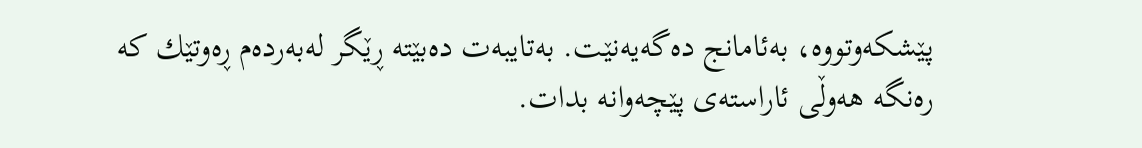پێشكه‌وتووه‌، به‌ئامانج ده‌گه‌یه‌نێت. به‌تایبه‌ت ده‌بێته‌ ڕێگر له‌به‌رده‌م ڕه‌وتێك كه‌ ره‌نگه‌ هه‌وڵى ئاراسته‌ى پێچه‌وانه‌ بدات.